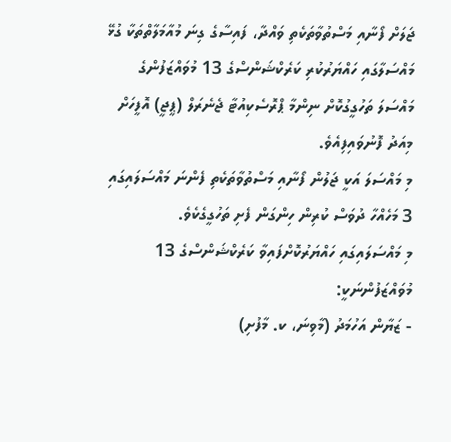ޖަލަށް ފޯނާއި މަސްތުވާތަކެތި ވައްދާ، ފައިސާގެ ގިނަ މުއާމަލާތްތަކާ ގުޅޭ މައްސަލާގައި ހައްޔަރުކުރި ކަރެކްޝަންސްގެ 13 މުވައްޒަފުންގެ މައްސަލަ ތަހުގީގުކޮށް ނިންމާ ޕްރޮސެކިއުޓާ ޖެނެރަލް (ޕީޖީ) އޮފީހަށް މިއަދު ފޮނުވައިފިއެވެ.
މި މައްސަލަ އަކީ ޖަލުން ފޯނާއި މަސްތުވާތަކެތި ފެންނަ މައްސަލައިގައި 3 މަހެއްހާ ދުވަސް ކުރިން ހިންގަން ފެށި ތަހުގީގެކެވެ.
މި މައްސަލައިގައި ހައްޔަރުކޮށްފައިވާ ކަރެކްޝަންސްގެ 13 މުވައްޒަފުންނަކީ:
- ޒަޔާން އަހުމަދު (މާވިނަ، ކ. މާފުށި)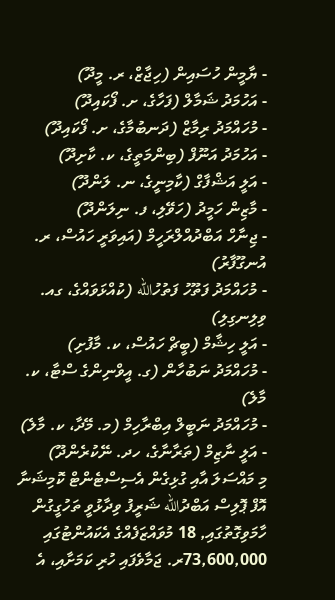- ޔާމީން ހުސައިން (ހިޖާޒް، ރ. މީދޫ)
- އަހުމަދު ޝަމާލް (ފަހާގެ، ށ. ފޯކައިދޫ)
- މުހައްމަދު ރިމާޒް (ދަނބުމާގެ، ށ. ފޯކައިދޫ)
- އަހުމަދު އަނޫފް (ބިންމަތީގެ، ކ. ކާށިދޫ)
- އަލީ އަޝްފާގް (ކާމިނީގެ، ނ. ލަންދޫ)
- މާޒިން ހަމީދު (ހަވޭލި، ފ. ނިލަންދޫ)
- ޖިނާހް އަބްދުއްލްރަހީމް (އައިވަރީ ހައުސް، ރ. އުނގޫފާރު)
- މުހައްމަދު ފަތޫހު ފަތުހުالله (ކުއްޅަވައްގެ، ގއ. ވިލިނގިލި)
- އަލީ ހިޝާމް (ބީޗް ހައުސް، ކ. މާފުށި)
- މުހައްމަދު ނަބުހާން (ގ. އީވްނިންގެ ސްޓާ، ކ. މާލެ)
- މުހައްމަދު ނަބީލް އިބްރާހިމް (މ. މޭދާ، ކ. މާލެ)
- އަލީ ނާޒިމް (ތަރާނާގެ، ހދ. ނޭކުރެންދޫ)
މި މައްސަލަ އާއި ގުޅިގެން އެސިސްޓެންޓް ކޮމިޝަނާ އޮފް ޕޮލިސް އަބްދުالله ޝަރީފު ވިދާޅުވީ ތަހުގީގުން ހާމަވިގޮތުގައި, 18 މުވައްޒަފެއްގެ އެކައުންޓުގައި 73,600,000ރ. ޖަމާވެފައި ހުރި ކަމަށާއި، އެ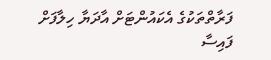ފަރާތްތަކުގެ އެކައުންޓަށް އާދަޔާ ހިލާފަށް ފައިސާ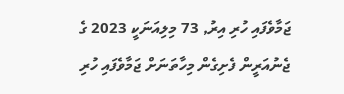ޖަމާވެފައި ހުރި އިރު, 73 މިލިއަނަކީ 2023 ގެ ޖެނުއަރީން ފެށިގެން މިހާތަނަށް ޖަމާވެފައި ހުރި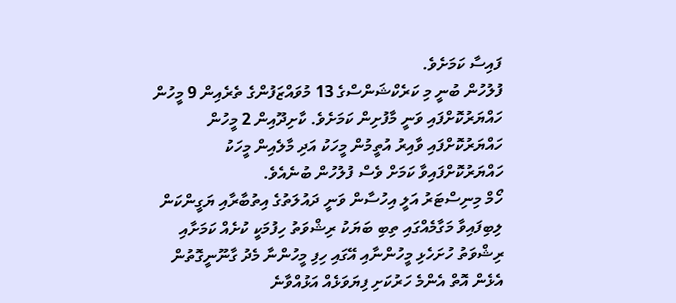ފައިސާ ކަމަށެވެ.
ފުލުހުން ބުނީ މި ކަރެކްޝަންސްގެ 13 މުވައްޒަފުންގެ ތެރެއިން 9 މީހުން ހައްޔަރުކޮށްފައި ވަނީ މާފުށިން ކަމަށެވެ. ކާށިދޫއިން 2 މީހުން ހައްޔަރުކޮށްފައި ވާއިރު އުތީމުން މީހަކު އަދި މާލެއިން މީހަކު ހައްޔަރުކޮށްފައިވާ ކަމަށް ވެސް ފުލުހުން ބުނެއެވެ.
ހޯމް މިނިސްޓަރު އަލީ އިހުސާން ވަނީ ދައުލަތުގެ އިތުބާރާއި ޔަގީންކަން ލިބިފައިވާ މަގާމެއްގައި ތިބި ބަޔަކު ރިޝްވަތު ހިފުމަކީ ކުށެއް ކަމަށާއި ރިޝްވަތު ހުށަހެޅި މީހުންނާއި އޭގައި ހިފި މީހުންނާ މެދު ގާނޫނީގޮތުން އެޅެން އޮތް އެންމެ ހަރުކަށި ފިޔަވަޅެއް އަޅުއްވާނެ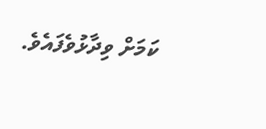ކަމަށް ވިދާޅުވެފައެވެ.